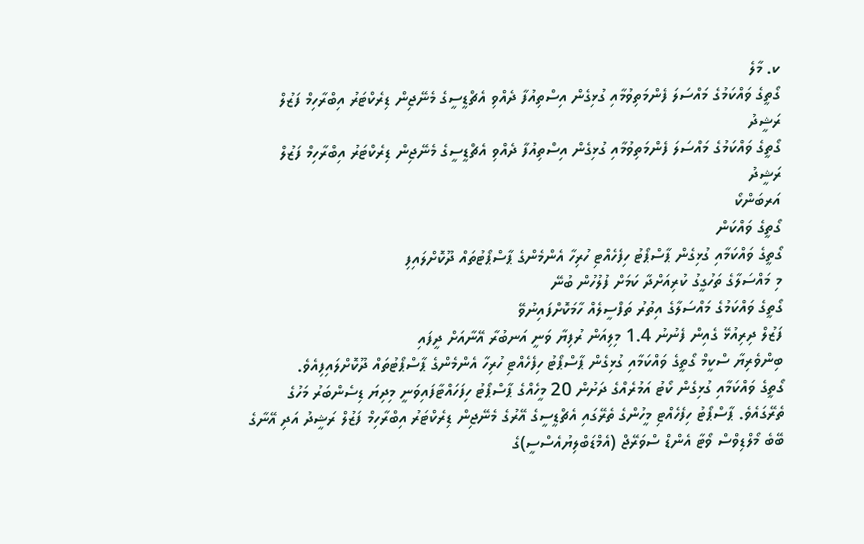ކ. މާލެ
ގޯތީގެ ވައްކަމުގެ މައްސަލަ ފެންމަތިވުމާއި ގުޅިގެން އިސްތިއުފާ ދެއްވި އެޗްޑީސީގެ މެނޭޖިން ޑިރެކްޓަރު އިބްރާހިމް ފަޒުލް ރަޝީދު
ގޯތީގެ ވައްކަމުގެ މައްސަލަ ފެންމަތިވުމާއި ގުޅިގެން އިސްތިއުފާ ދެއްވި އެޗްޑީސީގެ މެނޭޖިން ޑިރެކްޓަރު އިބްރާހިމް ފަޒުލް ރަޝީދު
އަރބަންކޯ
ގޯތީގެ ވައްކަން
ގޯތީގެ ވައްކަމާއި ގުޅިގެން ޕާސްޕޯޓު ހިފެހެއްޓި ހުރިހާ އެންމެންގެ ޕާސްޕޯޓުތައް ދޫކޮށްލައިފި
މި މައްސަލާގެ ތަހުގީގު ކުރިއަށްދާ ކަމަށް ފުލުހުން ބުނޭ
ގޯތީގެ ވައްކަމުގެ މައްސަލާގެ އިތުރު ތަފްސީލެއް ހާމަކޮށްފައިނުވޭ
ފަޒުލް ދިރިއުޅޭ ގެއިން ފެނުނު 1.4 މިލިއަން ރުފިޔާ ވަނީ އަނބުރާ އޭނާއަށް ދީފައި
ބިންވެރިޔާ ސްކީމް ގޯތީގެ ވައްކަމާއި ގުޅިގެން ޕާސްޕޯޓު ހިފެހެއްޓި ހުރިހާ އެންމެންގެ ޕާސްޕޯޓުތައް ދޫކޮށްލައިފިއެވެ.
ގޯތީގެ ވައްކަމާއި ގުޅިގެން ކޯޓު އަމުރެއްގެ ދަށުން 20 މީހެއްގެ ޕާސްޕޯޓު ހިފަހައްޓާފައިވަނީ މިދިޔަ ޑިސެންބަރު މަހުގެ ތެރޭގައެވެ. ޕާސްޕޯޓު ހިފެހެއްޓި މީހުންގެ ތެރޭގައި އެޗްޑީސީގެ އޭރުގެ މެނޭޖިން ޑިރެކްޓަރު އިބްރާހިމް ފަޒުލް ރަޝީދު އަދި އޭނާގެ ބޭބެ މޯލްޑިވްސް ވޯޓާ އެންޑް ސްވަރޭޖް (އެމްޑަބްލިޔުއެސްސީ)ގެ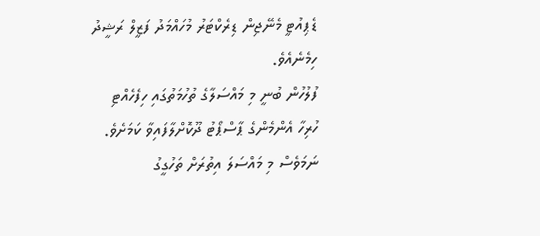ޑެޕިއުޓީ މެނޭޖިން ޑިރެކްޓަރު މުހައްމަދު ފަޒީލް ރަޝީދު ހިމެނެއެވެ.
ފުލުހުން ބުނީ މި މައްސަލާގެ ތުހުމަތުގައި ހިފެހެއްޓި ހުރިހާ އެންމެންގެ ޕާސްޕޯޓު ދޫކޮށްލާފައިވާ ކަމަށެވެ. ނަމަވެސް މި މައްސަލަ އިތުރަށް ތަހުގީގު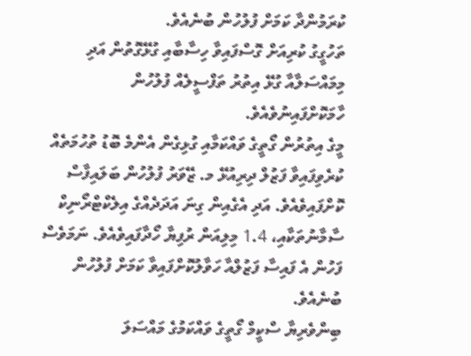ކުރަމުންދާ ކަމަށް ފުލުހުން ބުނެއެވެ.
ތަހުގީގު ކުރިއަށް ގޮސްފައިވާ ހިސާބާއި ގުޅޭގޮތުން އަދި މިމައްސަލާއާ ގުޅޭ އިތުރު ތަފްސީލެއް ފުލުހުން ހާމަކޮށްފައިނުވެއެވެ.
މީގެ އިތުރުން ގޯތީގެ ވައްކަމާއި ގުޅިގެން އެންމެ ބޮޑު ތުހުމަތެއް ކުރެވިފައިވާ ފަޒުލް ދިރިއުޅޭ މ. ޒޭވަރު ފުލުހުން ބަލައިފާސް ކޮށްފައިވެއެވެ. އަދި އެގެއިން ގިނަ އަދަދެއްގެ އިލެކްޓްރޯނިކް ސާމާނުތަކާއި، 1.4 މިލިއަން ރުފިޔާ ހޯދާފައިވެއެވެ. ނަމަވެސް ފަހުން އެ ފައިސާ ފަޒުލްއާ ހަވާލުކޮށްފައިވާ ކަމަށް ފުލުހުން ބުނެއެވެ.
ބިންވެރިޔާ ސްކީމް ގޯތީގެ ވައްކަމުގެ މައްސަލަ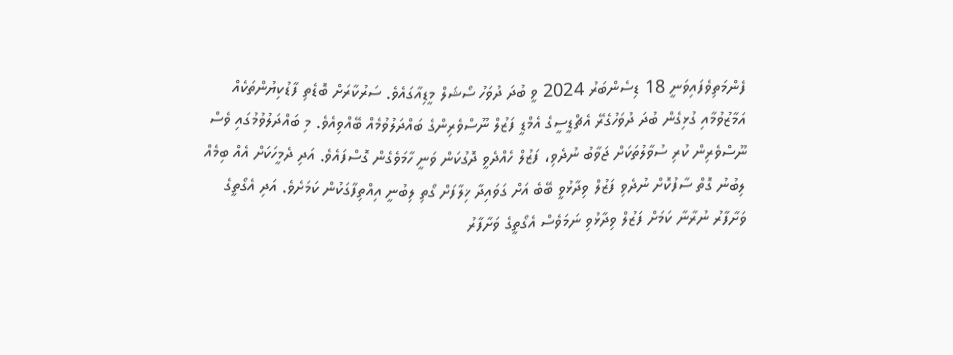ފެންމަތިވެފައިވަނީ 18 ޑިސެންބަރު 2024 ވީ ބުދަ ދުވަހު ސޯޝަލް މީޑިއާގައެވެ. ސަރުކާރަށް ބޮޑެތި ފާޑުކިޔުންތަކެއް އަމާޒުވުމާއި ގުޅިގެން ބުދަ ދުވަހުގެރޭ އެޗްޑީސީގެ އެމްޑީ ފަޒުލް ނޫސްވެރިންގެ ބައްދަލުވުމެއް ބޭއްވިއެވެ. މި ބައްދަލުވުމުގައި ވެސް ނޫސްވެރިން ކުރި ސުވާލުތަކަށް ޖަވާބު ނުދެވި، ފަޒުލް ހެއްދެވީ ދޮގުކަން ވަނީ ހާމަވެގެން ގޮސްފައެވެ. އަދި ދެމީހަކަށް އެއް ބިމެއް ލިބުނު ގޮތް ސާފުކޮށް ނުދެވި ފަޒުލް ވިދާޅުވީ ބޭބެ އަށް ގަވައިދާ ޚިލާފަށް ގޯތި ލިބުނީ އިއްތިފާގަކުން ކަމަށެވެ. އަދި އެގޯތީގެ ވަށާފާރު ނުރާނާ ކަމަށް ފަޒުލް ވިދާޅުވި ނަމަވެސް އެގޯތީގެ ވަށާފާރު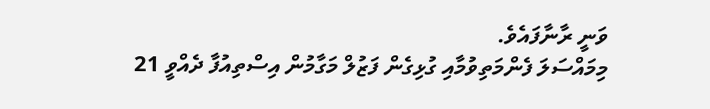ވަނީ ރާނާފައެވެ.
މިމައްސަލަ ފެންމަތިވުމާއި ގުޅިގެން ފަޒުލް މަގާމުން އިސްތިއުފާ ދެއްވީ 21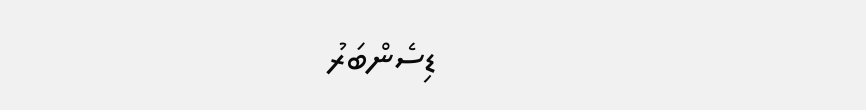ޑިސެންބަރު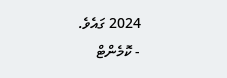2024 ގައެވެ.
- ކޮމެންޓް